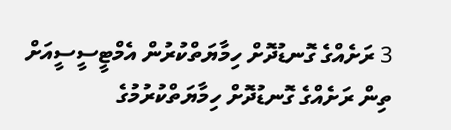3 ރަށެއްގެ ގޮނޑުދޮށް ހިމާޔަތްކުރުން އެމްޓީސީސީއަށް
ތިން ރަށެއްގެ ގޮނޑުދޮށް ހިމާޔަތްކުރުމުގެ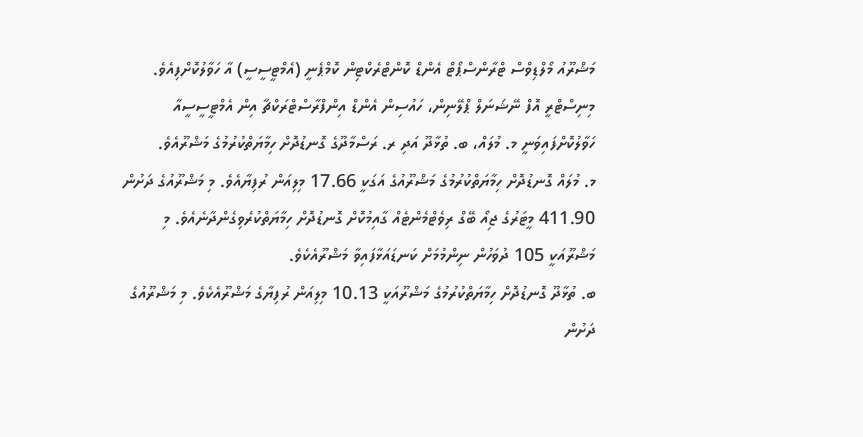މަޝްރޫއު މޯލްޑިވްސް ޓްރާންސްޕޯޓް އެންޑް ކޮންޓްރެކްޓިން ކޮމްޕެނީ (އެމްޓީސީސީ) އާ ހަވާލުކޮށްފިއެވެ.
މިނިސްޓްރީ އޮފް ނޭޝަނަލް ޕްލޭނިން، ހައުސިން އެންޑް އިންފްރާސްޓްރަކްޗާ އިން އެމްޓީސީސީއާ ހަވާލުކޮށްފައިވަނީ މ. މުލައް، ބ. ތުޅާދޫ އަދި ރ. ރަސްމާދޫގެ ގޮނޑުދޮށް ހިމާޔަތްކުރުމުގެ މަޝްރޫއެވެ.
މ. މުލައް ގޮނޑުދޮށް ހިމާޔަތްކުރުމުގެ މަޝްރޫއުގެ އަގަކީ 17.66 މިލިއަން ރުފިޔާއެވެ. މި މަޝްރޫއުގެ ދަށުން 411.90 މީޓަރުގެ ޖިއޯ ބޭގް ރިވެޓްމެންޓެއް ގާއިމުކޮށް ގޮނޑުދޮށް ހިމާޔަތްކުރެވިގެންދާނެއެވެ. މި މަޝްރޫއަކީ 105 ދުވަހުން ނިންމުމަށް ކަނޑައަޅާފައިވާ މަޝްރޫއެކެވެ.
ބ. ތުޅާދޫ ގޮނޑުދޮށް ހިމާޔަތްކުރުމުގެ މަޝްރޫއަކީ 10.13 މިލިއަން ރުފިޔާގެ މަޝްރޫއެކެވެ. މި މަޝްރޫއުގެ ދަށުން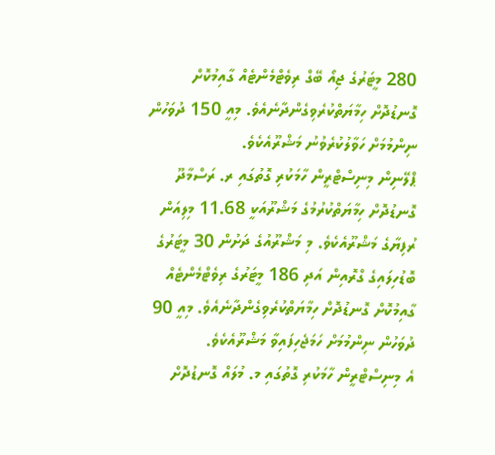280 މީޓަރުގެ ޖިއޯ ބޭގް ރިވެޓްމެންޓެއް ގާއިމުކޮށް ގޮނޑުދޮށް ހިމާޔަތްކުރެވިގެންދާނެއެވެ. މިއީ 150 ދުވަހުން ނިންމުމަށް ހަވާލުކުރެވުނު މަޝްރޫއެކެވެ.
ޕްލޭނިން މިނިސްޓްރީން ހާމަކުރި ގޮތުގައި ރ. ރަސްމާދޫ ގޮނޑުދޮށް ހިމާޔަތްކުރުމުގެ މަޝްރޫއަކީ 11.68 މިލިއަން ރުފިޔާގެ މަޝްރޫއެކެވެ. މި މަޝްރޫއުގެ ދަށުން 30 މީޓަރުގެ ބޮޑުހިލައިގެ ގްރޮއިން އަދި 186 މީޓަރުގެ ރިވެޓްމެންޓެއް ގާއިމުކޮށް ގޮނޑުދޮށް ހިމާޔަތްކުރެވިގެންދާނެއެވެ. މިއީ 90 ދުވަހުން ނިންމުމަށް ހަމަޖެހިފައިވާ މަޝްރޫއެކެވެ.
އެ މިނިސްޓްރީން ހާމަކުރި ގޮތުގައި މ. މުލައް ގޮނޑުދޮށް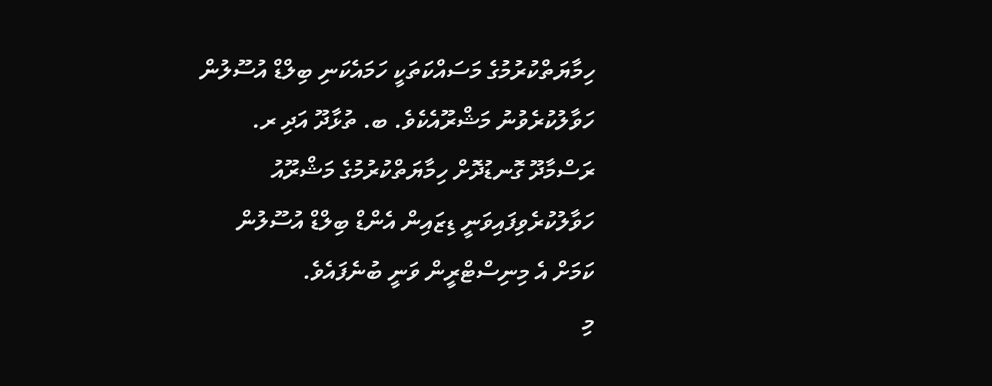ހިމާޔަތްކުރުމުގެ މަސައްކަތަކީ ހަމައެކަނި ބިލްޑް އުސޫލުން ހަވާލުކުރެވުނު މަޝްރޫއެކެވެ. ބ. ތުޅާދޫ އަދި ރ. ރަސްމާދޫ ގޮނޑުދޮށް ހިމާޔަތްކުރުމުގެ މަޝްރޫއު ހަވާލުކުރެވިފައިވަނީ ޑިޒައިން އެންޑް ބިލްޑް އުސޫލުން ކަމަށް އެ މިނިސްޓްރީން ވަނީ ބުނެފައެވެ.
މި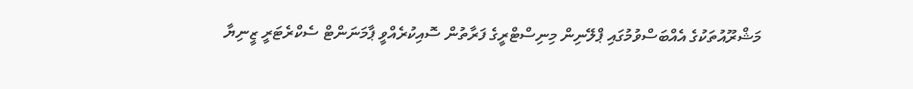މަޝްރޫއުތަކުގެ އެއްބަސްވުމުގައި ޕްލޭނިން މިނިސްޓްރީގެ ފަރާތުން ސޮއިކުރެއްވީ ޕާމަނަންޓް ސެކްރެޓަރީ ޒީނިޔާ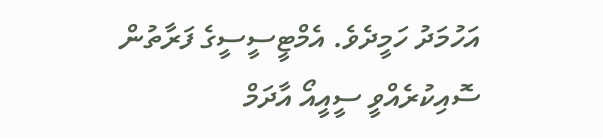އަހުމަދު ހަމީދެވެ. އެމްޓީސީސީގެ ފަރާތުން ސޮއިކުރެއްވީ ސީއީއޯ އާދަމް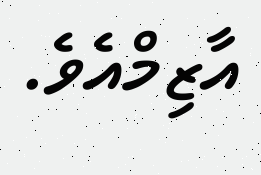އާޒިމްއެވެ.